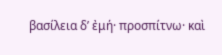βασίλεια δʼ ἐμή· προσπίτνω· καὶ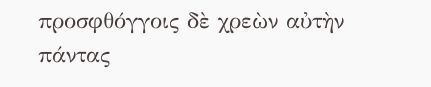προσφθόγγοις δὲ χρεὼν αὐτὴν πάντας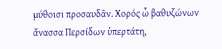μύθοισι προσαυδᾶν. Χορός ὦ βαθυζώνων ἄνασσα Περσίδων ὑπερτάτη,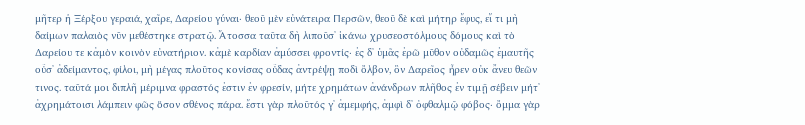μῆτερ ἡ Ξέρξου γεραιά, χαῖρε, Δαρείου γύναι· θεοῦ μὲν εὐνάτειρα Περσῶν, θεοῦ δὲ καὶ μήτηρ ἔφυς, εἴ τι μὴ δαίμων παλαιὸς νῦν μεθέστηκε στρατῷ. Ἄτοσσα ταῦτα δὴ λιποῦσʼ ἱκάνω χρυσεοστόλμους δόμους καὶ τὸ Δαρείου τε κἀμὸν κοινὸν εὐνατήριον. κἀμὲ καρδίαν ἀμύσσει φροντίς· ἐς δʼ ὑμᾶς ἐρῶ μῦθον οὐδαμῶς ἐμαυτῆς οὖσʼ ἀδείμαντος, φίλοι, μὴ μέγας πλοῦτος κονίσας οὖδας ἀντρέψῃ ποδὶ ὄλβον, ὃν Δαρεῖος ἦρεν οὐκ ἄνευ θεῶν τινος. ταῦτά μοι διπλῆ μέριμνα φραστός ἐστιν ἐν φρεσίν, μήτε χρημάτων ἀνάνδρων πλῆθος ἐν τιμῇ σέβειν μήτʼ ἀχρημάτοισι λάμπειν φῶς ὅσον σθένος πάρα. ἔστι γὰρ πλοῦτός γʼ ἀμεμφής, ἀμφὶ δʼ ὀφθαλμῷ φόβος· ὄμμα γὰρ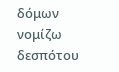δόμων νομίζω δεσπότου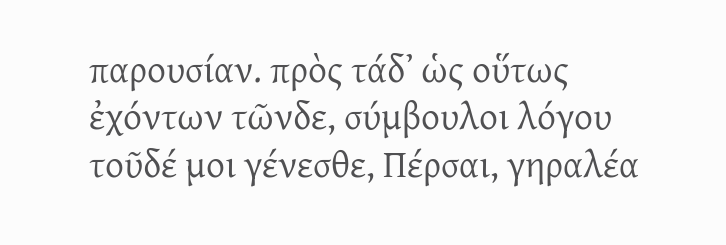παρουσίαν. πρὸς τάδʼ ὡς οὕτως ἐχόντων τῶνδε, σύμβουλοι λόγου τοῦδέ μοι γένεσθε, Πέρσαι, γηραλέα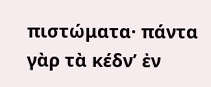πιστώματα· πάντα γὰρ τὰ κέδνʼ ἐν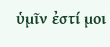ὑμῖν ἐστί μοι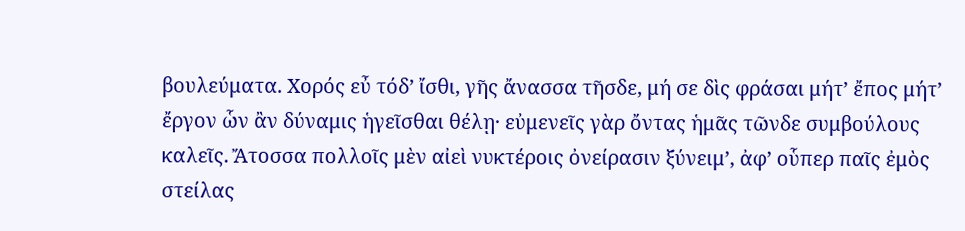βουλεύματα. Χορός εὖ τόδʼ ἴσθι, γῆς ἄνασσα τῆσδε, μή σε δὶς φράσαι μήτʼ ἔπος μήτʼ ἔργον ὧν ἂν δύναμις ἡγεῖσθαι θέλῃ· εὐμενεῖς γὰρ ὄντας ἡμᾶς τῶνδε συμβούλους καλεῖς. Ἄτοσσα πολλοῖς μὲν αἰεὶ νυκτέροις ὀνείρασιν ξύνειμʼ, ἀφʼ οὗπερ παῖς ἐμὸς στείλας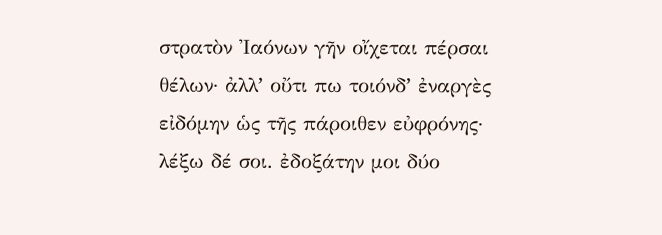στρατὸν Ἰαόνων γῆν οἴχεται πέρσαι θέλων· ἀλλʼ οὔτι πω τοιόνδʼ ἐναργὲς εἰδόμην ὡς τῆς πάροιθεν εὐφρόνης· λέξω δέ σοι. ἐδοξάτην μοι δύο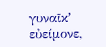γυναῖκʼ εὐείμονε,